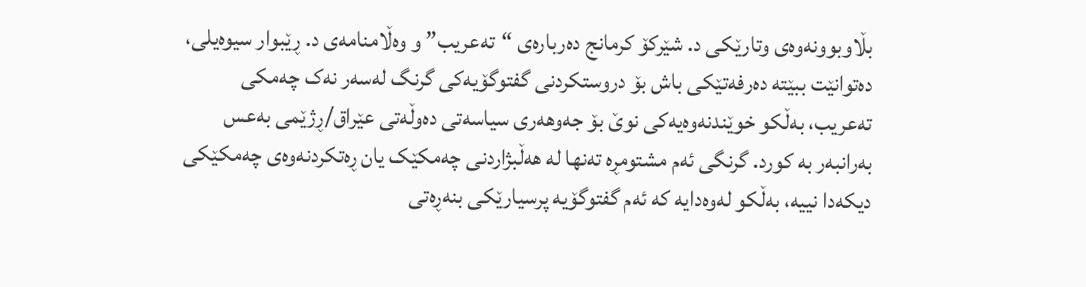بڵاوبوونەوەی وتارێکی د. شێرکۆ کرمانج دەربارەی “تەعریب” و وەڵامنامەی د. ڕێبوار سیوەیلی، دەتوانێت ببێتە دەرفەتێکی باش بۆ دروستکردنی گفتوگۆیەکی گرنگ لەسەر نەک چەمکی تەعریب، بەڵکو خوێندنەوەیەکی نوێ بۆ جەوهەری سیاسەتی دەوڵەتی عێراق/ڕژێمی بەعس بەرانبەر بە کورد. گرنگی ئەم مشتومڕە تەنها لە هەڵبژاردنی چەمکێک یان ڕەتکردنەوەی چەمکێکی دیکەدا نییە، بەڵکو لەوەدایە کە ئەم گفتوگۆیە پرسیارێکی بنەڕەتی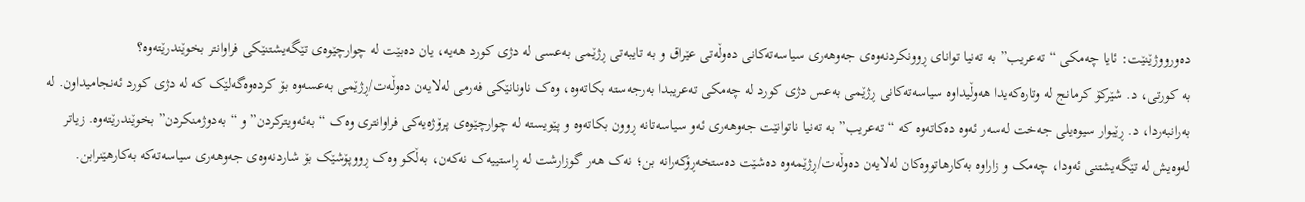دەورووژێنێت: ئایا چەمکی “تەعریب” بە تەنیا توانای ڕوونکردنەوەی جەوهەری سیاسەتەکانی دەوڵەتی عێراق و بە تایبەتی ڕژێمی بەعسی لە دژی کورد هەیە، یان دەبێت لە چوارچێوەی تێگەیشتنێکی فراوانتر بخوێندرێتەوە؟
بە کورتی، د. شێرکۆ کرمانج لە وتارەکەیدا هەوڵیداوە سیاسەتەکانی ڕژێمی بەعس دژی کورد لە چەمکی تەعریبدا بەرجەستە بکاتەوە، وەک ناونانێکی فەرمی لەلایەن دەوڵەت/ڕژێمی بەعسەوە بۆ کردەوەگەلێک کە لە دژی کورد ئەنجامیداون. لە بەرانبەردا، د. ڕێبوار سیوەیلی جەخت لەسەر ئەوە دەکاتەوە کە “تەعریب” بە تەنیا ناتوانێت جەوهەری ئەو سیاسەتانە ڕوون بکاتەوە و پێویستە لە چوارچێوەی پرۆژەیەکی فراوانتری وەک “بەئەویترکردن” و “بەدوژمنکردن” بخوێندرێتەوە. زیاتر لەوەیش لە تێگەیشتنی ئەودا، چەمک و زاراوە بەکارهاتووەکان لەلایەن دەوڵەت/ڕژێمەوە دەشێت دەستخەڕۆکەرانە بن؛ نەک هەر گوزارشت لە ڕاستییەک نەکەن، بەڵکو وەک ڕووپۆشێک بۆ شاردنەوەی جەوهەری سیاسەتەکە بەکارهێنرابن.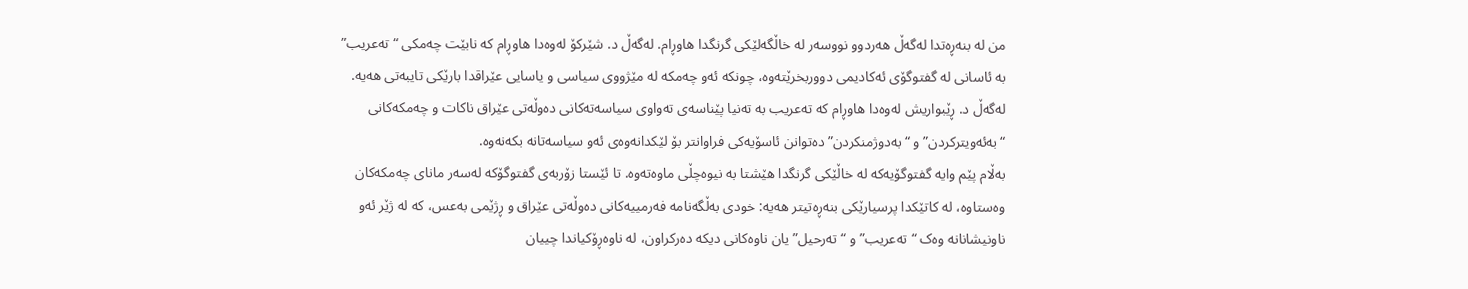من لە بنەڕەتدا لەگەڵ هەردوو نووسەر لە خاڵگەلێکی گرنگدا هاوڕام. لەگەڵ د. شێرکۆ لەوەدا هاوڕام کە نابێت چەمکی “تەعریب” بە ئاسانی لە گفتوگۆی ئەکادیمی دووربخرێتەوە، چونکە ئەو چەمکە لە مێژووی سیاسی و یاسایی عێراقدا بارێکی تایبەتی هەیە. لەگەڵ د. ڕێبواریش لەوەدا هاوڕام کە تەعریب بە تەنیا پێناسەی تەواوی سیاسەتەکانی دەوڵەتی عێراق ناکات و چەمکەکانی “بەئەویترکردن” و “بەدوژمنکردن” دەتوانن ئاسۆیەکی فراوانتر بۆ لێکدانەوەی ئەو سیاسەتانە بکەنەوە.
بەڵام پێم وایە گفتوگۆیەکە لە خاڵێکی گرنگدا هێشتا بە نیوەچڵی ماوەتەوە. تا ئێستا زۆربەی گفتوگۆکە لەسەر مانای چەمکەکان وەستاوە، لە کاتێکدا پرسیارێکی بنەڕەتیتر هەیە: خودی بەڵگەنامە فەرمییەکانی دەوڵەتی عێراق و ڕژێمی بەعس، کە لە ژێر ئەو ناونیشانانە وەک “تەعریب” و “تەرحیل” یان ناوەکانی دیکە دەرکراون، لە ناوەڕۆکیاندا چییان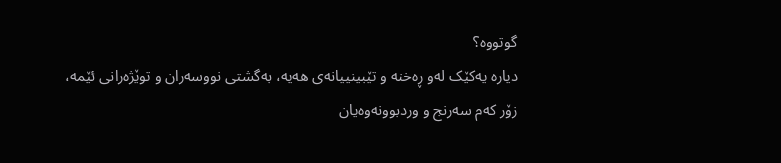گوتووە؟
دیارە یەکێک لەو ڕەخنە و تێبینییانەی هەیە، بەگشتی نووسەران و توێژەرانی ئێمە، زۆر کەم سەرنج و وردبوونەوەیان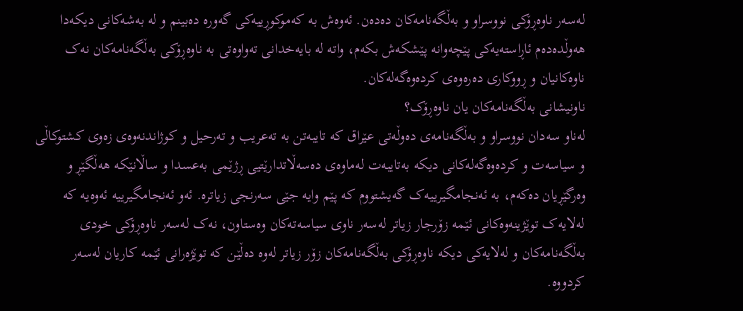لەسەر ناوەڕۆکی نووسراو و بەڵگەنامەکان دەدەن. ئەوەش بە کەموکوڕییەکی گەورە دەبینم و لە بەشەکانی دیکەدا هەوڵدەدەم ئاڕاستەیەکی پێچەوانە پێشکەش بکەم، واتە لە بایەخدانی تەواوەتی بە ناوەڕۆکی بەڵگەنامەکان نەک ناوەکانیان و ڕووکاری دەرەوەی کردەوەگەلەکان.
ناونیشانی بەڵگەنامەکان یان ناوەڕۆک؟
لەناو سەدان نووسراو و بەڵگەنامەی دەوڵەتی عێراق کە تایبەتن بە تەعریب و تەرحیل و کوژاندنەوەی زەوی کشتوکاڵی و سیاسەت و کردەوەگەلەکانی دیکە بەتایبەت لەماوەی دەسەڵاتدارێتیی ڕژێمی بەعسدا و ساڵانێکە هەڵگێڕ و وەرگێڕیان دەکەم، بە ئەنجامگیرییەک گەیشتووم کە پێم وایە جێی سەرنجی زیاترە. ئەو ئەنجامگیرییە ئەوەیە کە لەلایەک توێژینەوەکانی ئێمە زۆرجار زیاتر لەسەر ناوی سیاسەتەکان وەستاون، نەک لەسەر ناوەڕۆکی خودی بەڵگەنامەکان و لەلایەکی دیکە ناوەڕۆکی بەڵگەنامەکان زۆر زیاتر لەوە دەڵێن کە توێژەرانی ئێمە کاریان لەسەر کردووە.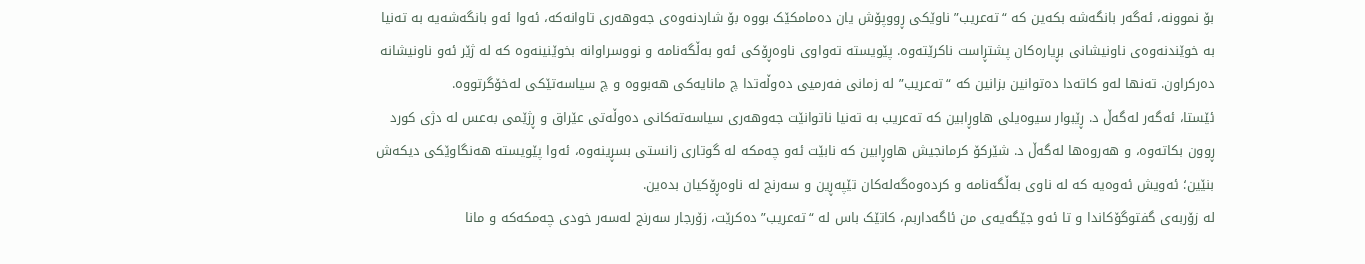بۆ نموونە، ئەگەر بانگەشە بکەین کە “تەعریب” ناوێکی ڕووپۆش یان دەمامکێک بووە بۆ شاردنەوەی جەوهەری تاوانەکە، ئەوا ئەو بانگەشەیە بە تەنیا بە خوێندنەوەی ناونیشانی بڕیارەکان پشتڕاست ناکرێتەوە. پێویستە تەواوی ناوەڕۆکی ئەو بەڵگەنامە و نووسراوانە بخوێنینەوە کە لە ژێر ئەو ناونیشانە دەرکراون. تەنها لەو کاتەدا دەتوانین بزانین کە “تەعریب” لە زمانی فەرمیی دەوڵەتدا چ مانایەکی هەبووە و چ سیاسەتێکی لەخۆگرتووە.
ئێستا، ئەگەر لەگەڵ د. ڕێبوار سیوەیلی هاوڕابین کە تەعریب بە تەنیا ناتوانێت جەوهەری سیاسەتەکانی دەوڵەتی عێراق و ڕژێمی بەعس لە دژی کورد ڕوون بکاتەوە، و هەروەها لەگەڵ د. شێرکۆ کرمانجیش هاوڕابین کە نابێت ئەو چەمکە لە گوتاری زانستی بسڕینەوە، ئەوا پێویستە هەنگاوێکی دیکەش بنێین؛ ئەویش ئەوەیە کە لە ناوی بەڵگەنامە و کردەوەگەلەکان تێپەڕین و سەرنج لە ناوەڕۆکیان بدەین.
لە زۆربەی گفتوگۆکاندا و تا ئەو جێگەیەی من ئاگەداربم، کاتێک باس لە “تەعریب” دەکرێت، زۆرجار سەرنج لەسەر خودی چەمکەکە و مانا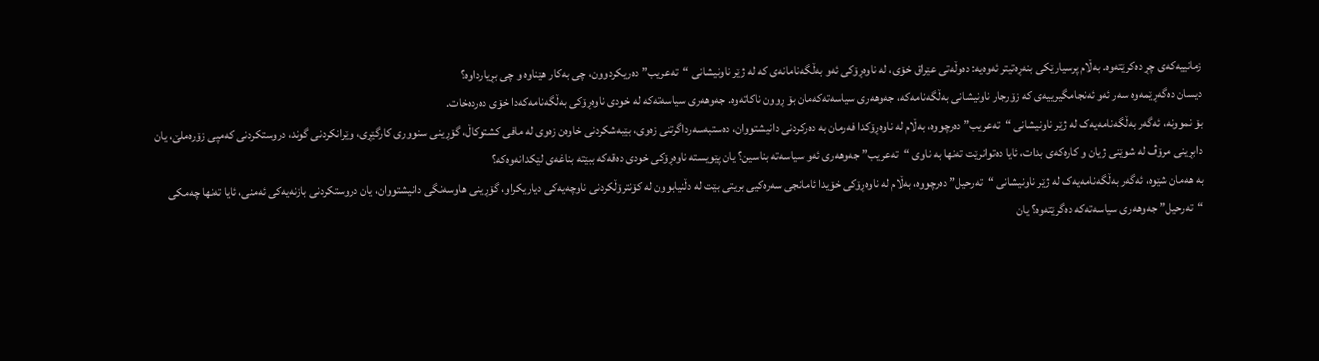زمانییەکەی چڕ دەکرێتەوە. بەڵام پرسیارێکی بنەڕەتیتر ئەوەیە: دەوڵەتی عێراق خۆی، لە ناوەڕۆکی ئەو بەڵگەنامانەی کە لە ژێر ناونیشانی “تەعریب” دەریکردوون، چی بەکار هێناوە و چی بڕیارداوە؟
دیسان دەگەڕێمەوە سەر ئەو ئەنجامگیرییەی کە زۆرجار ناونیشانی بەڵگەنامەکە، جەوهەری سیاسەتەکەمان بۆ ڕوون ناکاتەوە. جەوهەری سیاسەتەکە لە خودی ناوەڕۆکی بەڵگەنامەکەدا خۆی دەردەخات.
بۆ نموونە، ئەگەر بەڵگەنامەیەک لە ژێر ناونیشانی “تەعریب” دەرچووە، بەڵام لە ناوەڕۆکدا فەرمان بە دەرکردنی دانیشتووان، دەستبەسەرداگرتنی زەوی، بێبەشکردنی خاوەن زەوی لە مافی کشتوکاڵ، گۆڕینی سنووری کارگێڕی، وێرانکردنی گوند، دروستکردنی کەمپی زۆرەملێ، یان دابڕینی مرۆڤ لە شوێنی ژیان و کارەکەی بدات، ئایا دەتوانرێت تەنها بە ناوی “تەعریب” جەوهەری ئەو سیاسەتە بناسین؟ یان پێویستە ناوەڕۆکی خودی دەقەکە ببێتە بناغەی لێکدانەوەکە؟
بە هەمان شێوە، ئەگەر بەڵگەنامەیەک لە ژێر ناونیشانی “تەرحیل” دەرچووە، بەڵام لە ناوەڕۆکی خۆیدا ئامانجی سەرەکیی بریتی بێت لە دڵنیابوون لە کۆنترۆڵکردنی ناوچەیەکی دیاریکراو، گۆڕینی هاوسەنگی دانیشتووان، یان دروستکردنی بازنەیەکی ئەمنی، ئایا تەنها چەمکی “تەرحیل” جەوهەری سیاسەتەکە دەگرێتەوە؟ یان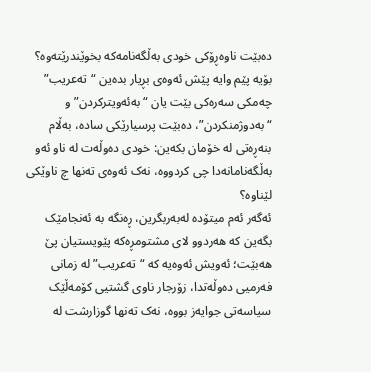دەبێت ناوەڕۆکی خودی بەڵگەنامەکە بخوێندرێتەوە؟
بۆیە پێم وایە پێش ئەوەی بڕیار بدەین “تەعریب” چەمکی سەرەکی بێت یان “بەئەویترکردن” و “بەدوژمنکردن”، دەبێت پرسیارێکی سادە، بەڵام بنەڕەتی لە خۆمان بکەین: خودی دەوڵەت لە ناو ئەو بەڵگەنامانەدا چی کردووە، نەک ئەوەی تەنها چ ناوێکی لێناوە؟
ئەگەر ئەم میتۆدە لەبەربگرین، ڕەنگە بە ئەنجامێک بگەین کە هەردوو لای مشتومڕەکە پێویستیان پێ هەبێت؛ ئەویش ئەوەیە کە “تەعریب” لە زمانی فەرمیی دەوڵەتدا، زۆرجار ناوی گشتیی کۆمەڵێک سیاسەتی جوایەز بووە، نەک تەنها گوزارشت لە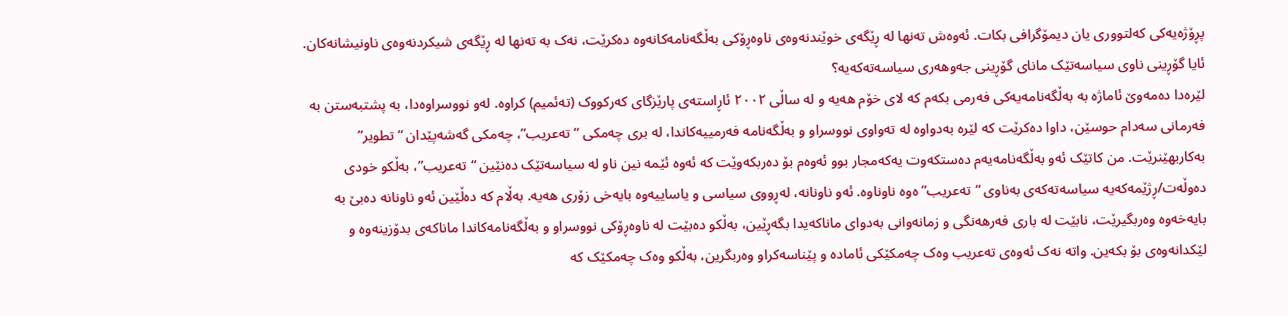پڕۆژەیەکی کەلتووری یان دیمۆگرافی بکات. ئەوەش تەنها لە ڕێگەی خوێندنەوەی ناوەڕۆکی بەڵگەنامەکانەوە دەکرێت، نەک بە تەنها لە ڕێگەی شیکردنەوەی ناونیشانەکان.
ئایا گۆڕینی ناوی سیاسەتێک مانای گۆڕینی جەوهەری سیاسەتەکەیە؟
لێرەدا دەمەوێ ئاماژە بە بەڵگەنامەیەکی فەرمی بکەم کە لای خۆم هەیە و لە ساڵی ٢٠٠٢ ئاڕاستەی پارێزگای کەرکووک (تەئمیم) کراوە. لەو نووسراوەدا، بە پشتبەستن بە فەرمانی سەدام حوسێن، داوا دەکرێت کە لێرە بەدواوە لە تەواوی نووسراو و بەڵگەنامە فەرمییەکاندا، لە بری چەمکی “تەعریب”، چەمکی گەشەپێدان “تطویر” بەکاربهێنرێت. من کاتێک ئەو بەڵگەنامەیەم دەستکەوت یەکەمجار بوو ئەوەم بۆ دەربکەوێت کە ئەوە ئێمە نین ناو لە سیاسەتێک دەنێین “تەعریب”، بەڵکو خودی دەوڵەت/ڕژێمەکەیە سیاسەتەکەی بەناوی “تەعریب”ەوە ناوناوە. ئەو ناونانە، لەڕووی سیاسی و یاساییەوە بایەخی زۆری هەیە. بەڵام کە دەڵێین ئەو ناونانە دەبێ بە بایەخەوە وەربگیرێت، نابێت لە باری فەرهەنگی و زمانەوانی بەدوای ماناکەیدا بگەڕێین، بەڵکو دەبێت لە ناوەڕۆکی نووسراو و بەڵگەنامەکاندا ماناکەی بدۆزینەوە و لێکدانەوەی بۆ بکەین. واتە نەک ئەوەی تەعریب وەک چەمکێکی ئامادە و پێناسەکراو وەربگرین، بەڵکو وەک چەمکێک کە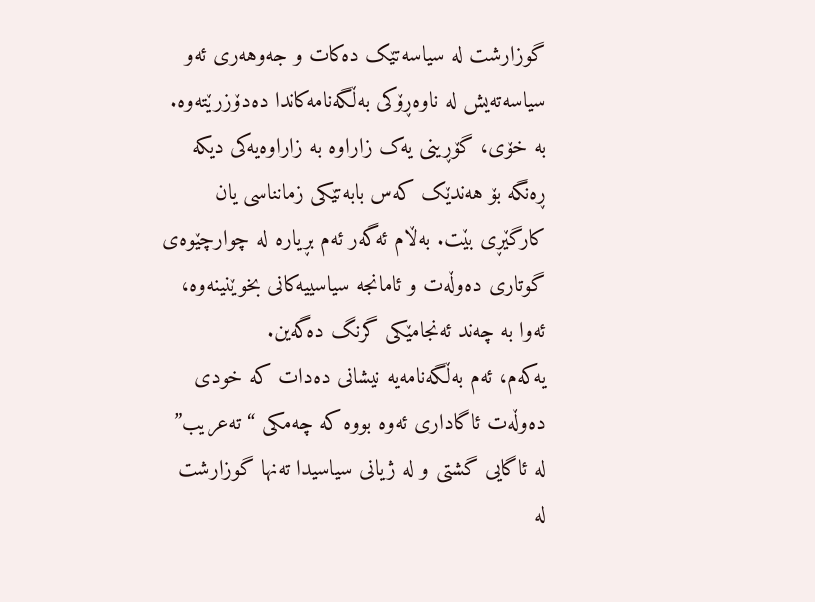گوزارشت لە سیاسەتێک دەکات و جەوهەری ئەو سیاسەتەیش لە ناوەڕۆکی بەڵگەنامەکاندا دەدۆزرێتەوە.
بە خۆی، گۆڕینی یەک زاراوە بە زاراوەیەکی دیکە ڕەنگە بۆ هەندێک کەس بابەتێکی زمانناسی یان کارگێڕی بێت. بەڵام ئەگەر ئەم بڕیارە لە چوارچێوەی گوتاری دەوڵەت و ئامانجە سیاسییەکانی بخوێنینەوە، ئەوا بە چەند ئەنجامێکی گرنگ دەگەین.
یەکەم، ئەم بەڵگەنامەیە نیشانی دەدات کە خودی دەوڵەت ئاگاداری ئەوە بووە کە چەمکی “تەعریب” لە ئاگایی گشتی و لە ژیانی سیاسیدا تەنها گوزارشت لە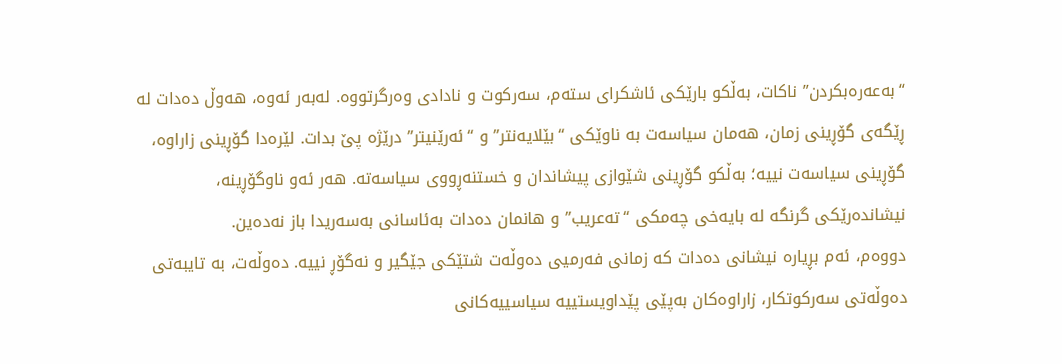“بەعەرەبکردن” ناکات، بەڵکو بارێکی ئاشکرای ستەم، سەرکوت و نادادی وەرگرتووە. لەبەر ئەوە، هەوڵ دەدات لە ڕێگەی گۆڕینی زمان، هەمان سیاسەت بە ناوێکی “بێلایەنتر” و “ئەرێنیتر” درێژە پێ بدات. لێرەدا گۆڕینی زاراوە، گۆڕینی سیاسەت نییە؛ بەڵکو گۆڕینی شێوازی پیشاندان و خستنەڕووی سیاسەتە. هەر ئەو ناوگۆڕینە، نیشاندەرێکی گرنگە لە بایەخی چەمکی “تەعریب” و هانمان دەدات بەئاسانی بەسەریدا باز نەدەین.
دووەم، ئەم بڕیارە نیشانی دەدات کە زمانی فەرمیی دەوڵەت شتێکی جێگیر و نەگۆڕ نییە. دەوڵەت، بە تایبەتی دەوڵەتی سەرکوتکار، زاراوەکان بەپێی پێداویستییە سیاسییەکانی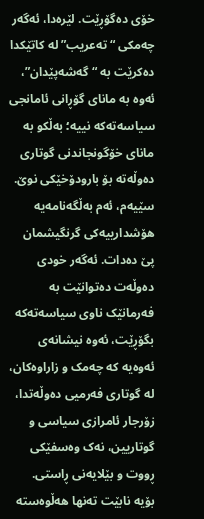خۆی دەگۆڕێت. لێرەدا، ئەگەر چەمکی “تەعریب” لە کاتێکدا دەکرێت بە “گەشەپێدان”، ئەوە بە مانای گۆڕانی ئامانجی سیاسەتەکە نییە؛ بەڵکو بە مانای خۆگونجاندنی گوتاری دەوڵەتە بۆ بارودۆخێکی نوێ.
سێیەم، ئەم بەڵگەنامەیە هۆشدارییەکی گرنگیشمان پێ دەدات. ئەگەر خودی دەوڵەت دەتوانێت بە فەرمانێک ناوی سیاسەتەکە بگۆڕێت، ئەوە نیشانەی ئەوەیە کە چەمک و زاراوەکان، لە گوتاری فەرمیی دەوڵەتدا، زۆرجار ئامرازی سیاسی و گوتاریین، نەک وەسفێکی ڕووت و بێلایەنی ڕاستی. بۆیە نابێت تەنها هەڵوەستە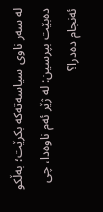لە سەر ناوی سیاسەتەکە بکرێت؛ بەڵکو دەبێت بپرسین: لە ژێر ئەم ناوەدا، چی ئەنجام دەدرا؟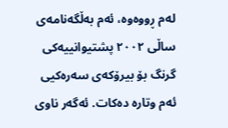لەم ڕووەوە، ئەم بەڵگەنامەی ساڵی ٢٠٠٢ پشتیوانییەکی گرنگ بۆ بیرۆکەی سەرەکیی ئەم وتارە دەکات. ئەگەر ناوی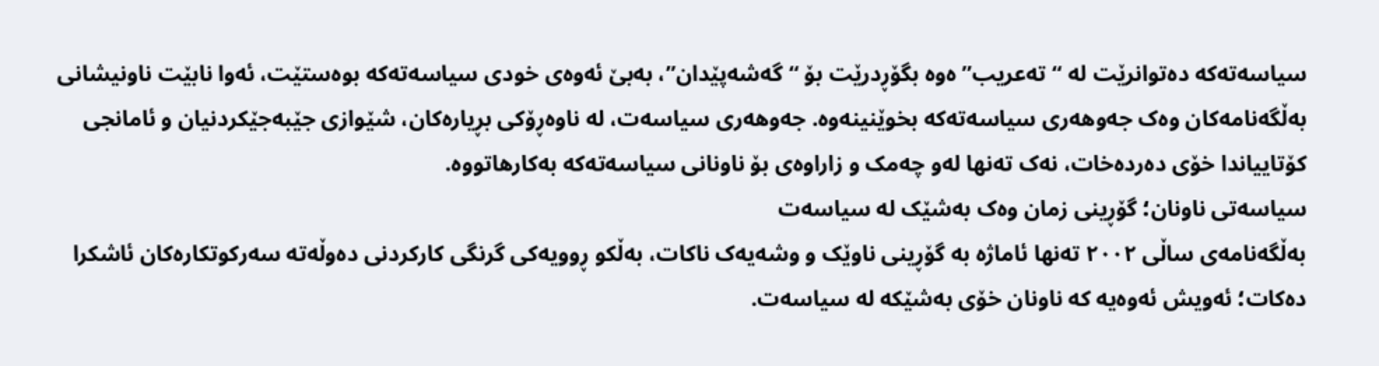سیاسەتەکە دەتوانرێت لە “تەعریب”ەوە بگۆڕدرێت بۆ “گەشەپێدان”، بەبێ ئەوەی خودی سیاسەتەکە بوەستێت، ئەوا نابێت ناونیشانی بەڵگەنامەکان وەک جەوهەری سیاسەتەکە بخوێنینەوە. جەوهەری سیاسەت، لە ناوەڕۆکی بڕیارەکان، شێوازی جێبەجێکردنیان و ئامانجی کۆتاییاندا خۆی دەردەخات، نەک تەنها لەو چەمک و زاراوەی بۆ ناونانی سیاسەتەکە بەکارهاتووە.
سیاسەتی ناونان؛ گۆڕینی زمان وەک بەشێک لە سیاسەت
بەڵگەنامەی ساڵی ٢٠٠٢ تەنها ئاماژە بە گۆڕینی ناوێک و وشەیەک ناکات، بەڵکو ڕوویەکی گرنگی کارکردنی دەوڵەتە سەرکوتکارەکان ئاشکرا دەکات؛ ئەویش ئەوەیە کە ناونان خۆی بەشێکە لە سیاسەت.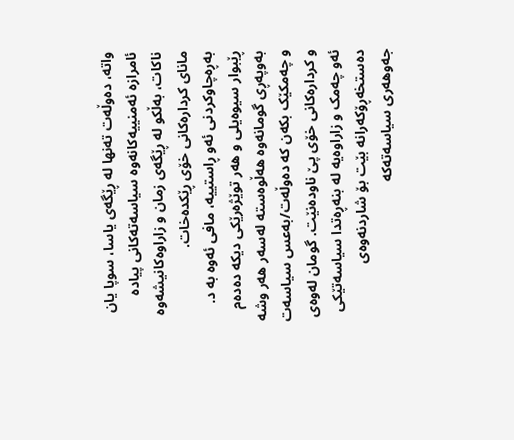واتە، دەوڵەت تەنها لە ڕێگەی یاسا، سوپا یان ئامرازە ئەمنییەکانەوە سیاسەتەکانی پیادە ناکات، بەڵکو لە ڕێگەی زمان و زاراوەکانیشەوە مانای کردارەکانی خۆی ڕێکدەخات.
بەڕەچاوکردنی ئەو ڕاستییە، مافی ئەوە بە د. ڕێبوار سیوەیلی و هەر توێژەرێکی دیکە دەدەم بەوپەڕی گومانەوە هەڵوەستە لەسەر هەر وشە و چەمکێک بکەن کە دەوڵەت/بەعس سیاسەت و کردارەکانی خۆی پێ ناودەنێت. گومان لەوەی ئەو چەمک و زاراوەیە لە بنەڕەتدا سیاسەتێکی دەستخەڕۆکەرانە بێت بۆ شاردنەوەی جەوهەری سیاسەتەکە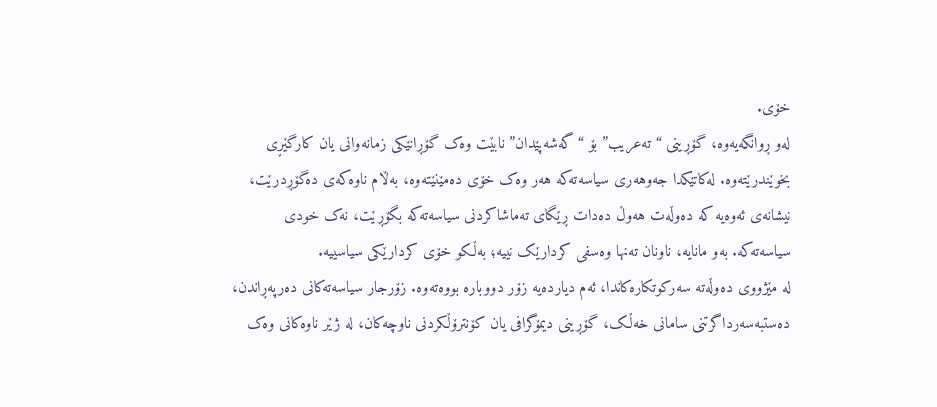خۆی.
لەو ڕوانگەیەوە، گۆڕینی “تەعریب” بۆ “گەشەپێدان” نابێت وەک گۆڕانێکی زمانەوانی یان کارگێڕی بخوێندرێتەوە. لەکاتێکدا جەوهەری سیاسەتەکە هەر وەک خۆی دەمێنێتەوە، بەڵام ناوەکەی دەگۆڕدرێت، نیشانەی ئەوەیە کە دەوڵەت هەوڵ دەدات ڕێگای تەماشاکردنی سیاسەتەکە بگۆڕێت، نەک خودی سیاسەتەکە. بەو مانایە، ناونان تەنها وەسفی کردارێک نییە؛ بەڵکو خۆی کردارێکی سیاسییە.
لە مێژووی دەوڵەتە سەرکوتکارەکاندا، ئەم دیاردەیە زۆر دووبارە بووەتەوە. زۆرجار سیاسەتەکانی دەرپەڕاندن، دەستبەسەرداگرتنی سامانی خەڵک، گۆڕینی دیمۆگرافی یان کۆنترۆڵکردنی ناوچەکان، لە ژێر ناوەکانی وەک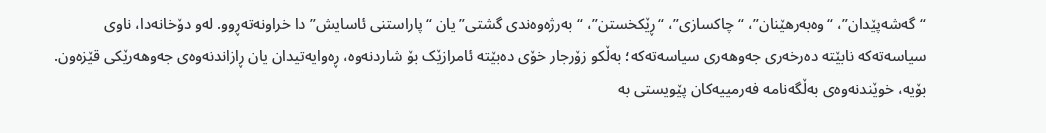“گەشەپێدان”، “وەبەرهێنان”، “چاکسازی”، “ڕێکخستن”، “بەرژەوەندی گشتی” یان “پاراستنی ئاسایش”دا خراونەتەڕوو. لەو دۆخانەدا، ناوی سیاسەتەکە نابێتە دەرخەری جەوهەری سیاسەتەکە؛ بەڵکو زۆرجار خۆی دەبێتە ئامرازێک بۆ شاردنەوە، ڕەوایەتیدان یان ڕازاندنەوەی جەوهەرێکی قێزەون.
بۆیە، خوێندنەوەی بەڵگەنامە فەرمییەکان پێویستی بە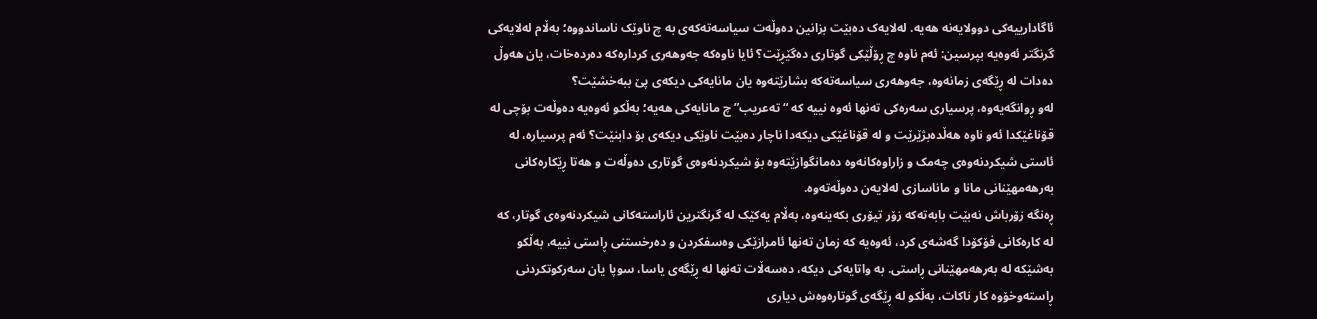ئاگادارییەکی دوولایەنە هەیە. لەلایەک دەبێت بزانین دەوڵەت سیاسەتەکەی بە چ ناوێک ناساندووە؛ بەڵام لەلایەکی گرنگتر ئەوەیە بپرسین: ئەم ناوە چ ڕۆڵێکی گوتاری دەگێڕێت؟ ئایا ناوەکە جەوهەری کردارەکە دەردەخات، یان هەوڵ دەدات لە ڕێگەی زمانەوە، جەوهەری سیاسەتەکە بشارێتەوە یان مانایەکی دیکەی پێ ببەخشێت؟
لەو ڕوانگەیەوە، پرسیاری سەرەکی تەنها ئەوە نییە کە “تەعریب” چ مانایەکی هەیە؛ بەڵکو ئەوەیە دەوڵەت بۆچی لە قۆناغێکدا ئەو ناوە هەڵدەبژێرێت و لە قۆناغێکی دیکەدا ناچار دەبێت ناوێکی دیکەی بۆ دابنێت؟ ئەم پرسیارە، لە ئاستی شیکردنەوەی چەمک و زاراوەکانەوە دەمانگوازێتەوە بۆ شیکردنەوەی گوتاری دەوڵەت و هەتا ڕێکارەکانی بەرهەمهێنانی مانا و ماناسازی لەلایەن دەوڵەتەوە.
ڕەنگە زۆرباش نەبێت بابەتەکە زۆر تیۆری بکەینەوە، بەڵام یەکێک لە گرنگترین ئاراستەکانی شیکردنەوەی گوتار، کە لە کارەکانی فۆکۆدا گەشەی کرد، ئەوەیە کە زمان تەنها ئامرازێکی وەسفکردن و دەرخستنی ڕاستی نییە، بەڵکو بەشێکە لە بەرهەمهێنانی ڕاستی. بە واتایەکی دیکە، دەسەڵات تەنها لە ڕێگەی یاسا، سوپا یان سەرکوتکردنی ڕاستەوخۆوە کار ناکات، بەڵکو لە ڕێگەی گوتارەوەش دیاری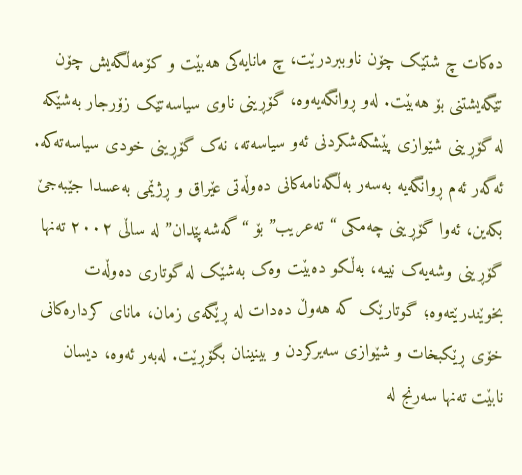دەکات چ شتێک چۆن ناوببردرێت، چ مانایەکی هەبێت و کۆمەڵگەیش چۆن تێگەیشتنی بۆ هەبێت. لەو ڕوانگەیەوە، گۆڕینی ناوی سیاسەتێک زۆرجار بەشێکە لە گۆڕینی شێوازی پێشکەشکردنی ئەو سیاسەتە، نەک گۆڕینی خودی سیاسەتەکە.
ئەگەر ئەم ڕوانگەیە بەسەر بەڵگەنامەکانی دەوڵەتی عێراق و ڕژێمی بەعسدا جێبەجێ بکەین، ئەوا گۆڕینی چەمکی “تەعریب” بۆ “گەشەپێدان” لە ساڵی ٢٠٠٢ تەنها گۆڕینی وشەیەک نییە، بەڵکو دەبێت وەک بەشێک لە گوتاری دەوڵەت بخوێندرێتەوە؛ گوتارێک کە هەوڵ دەدات لە ڕێگەی زمان، مانای کردارەکانی خۆی ڕێکبخات و شێوازی سەیرکردن و بینینان بگۆڕێت. لەبەر ئەوە، دیسان نابێت تەنها سەرنج لە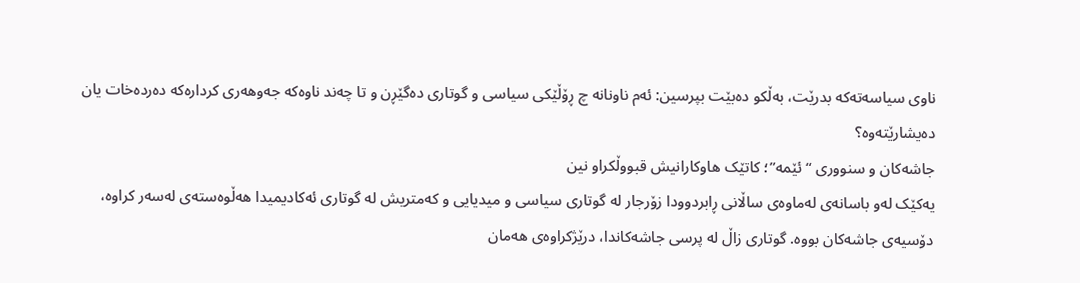ناوی سیاسەتەکە بدرێت، بەڵکو دەبێت بپرسین: ئەم ناونانە چ ڕۆڵێکی سیاسی و گوتاری دەگێڕن و تا چەند ناوەکە جەوهەری کردارەکە دەردەخات یان دەیشارێتەوە؟
جاشەکان و سنووری “ئێمە”؛ کاتێک هاوکارانیش قبووڵکراو نین
یەکێک لەو باسانەی لەماوەی ساڵانی ڕابردوودا زۆرجار لە گوتاری سیاسی و میدیایی و کەمتریش لە گوتاری ئەکادیمیدا هەڵوەستەی لەسەر کراوە، دۆسیەی جاشەکان بووە. گوتاری زاڵ لە پرسی جاشەکاندا، درێژکراوەی هەمان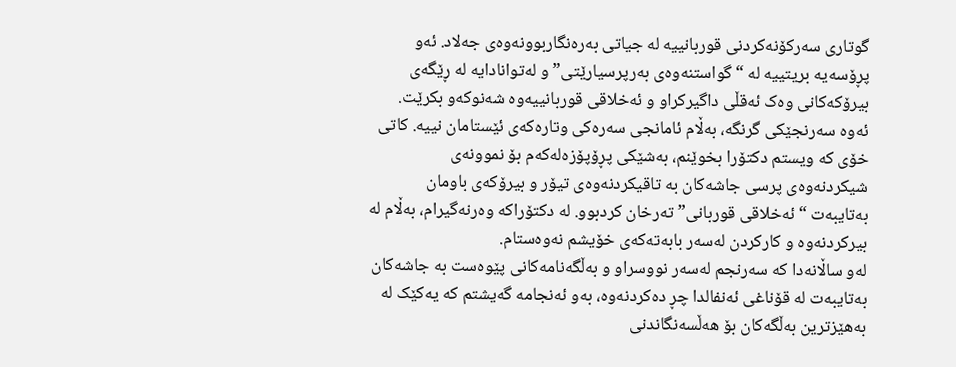گوتاری سەرکۆنەکردنی قوربانییە لە جیاتی بەرەنگاربوونەوەی جەلاد. ئەو پڕۆسەیە بریتییە لە “گواستنەوەی بەرپرسیارێتی” و لەتوانادایە لە ڕێگەی بیرۆکەکانی وەک ئەقڵی داگیرکراو و ئەخلاقی قوربانییەوە شەنوکەو بکرێت. ئەوە سەرنجێکی گرنگە، بەڵام ئامانجی سەرەکی وتارەکەی ئێستامان نییە. کاتی خۆی کە ویستم دکتۆرا بخوێنم، بەشێکی پڕۆپۆزەلەکەم بۆ نموونەی شیکردنەوەی پرسی جاشەکان بە تاقیکردنەوەی تیۆر و بیرۆکەی باومان بەتایبەت “ئەخلاقی قوربانی” تەرخان کردبوو. لە دکتۆراکە وەرنەگیرام، بەڵام لە بیرکردنەوە و کارکردن لەسەر بابەتەکەی خۆیشم نەوەستام.
لەو ساڵانەدا کە سەرنجم لەسەر نووسراو و بەڵگەنامەکانی پێوەست بە جاشەکان بەتایبەت لە قۆناغی ئەنفالدا چڕ دەکردنەوە، بەو ئەنجامە گەیشتم کە یەکێک لە بەهێزترین بەڵگەکان بۆ هەڵسەنگاندنی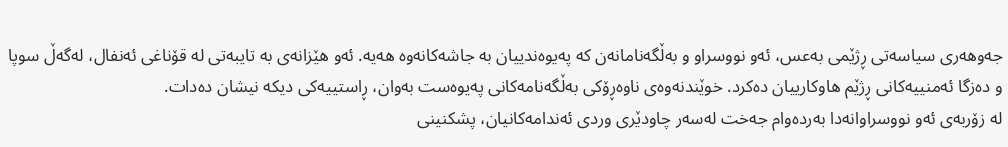جەوهەری سیاسەتی ڕژێمی بەعس، ئەو نووسراو و بەڵگەنامانەن کە پەیوەندییان بە جاشەکانەوە هەیە. ئەو هێزانەی بە تایبەتی لە قۆناغی ئەنفال، لەگەڵ سوپا و دەزگا ئەمنییەکانی ڕژێم هاوکارییان دەکرد. خوێندنەوەی ناوەڕۆکی بەڵگەنامەکانی پەیوەست بەوان، ڕاستییەکی دیکە نیشان دەدات.
لە زۆربەی ئەو نووسراوانەدا بەردەوام جەخت لەسەر چاودێری وردی ئەندامەکانیان، پشکنینی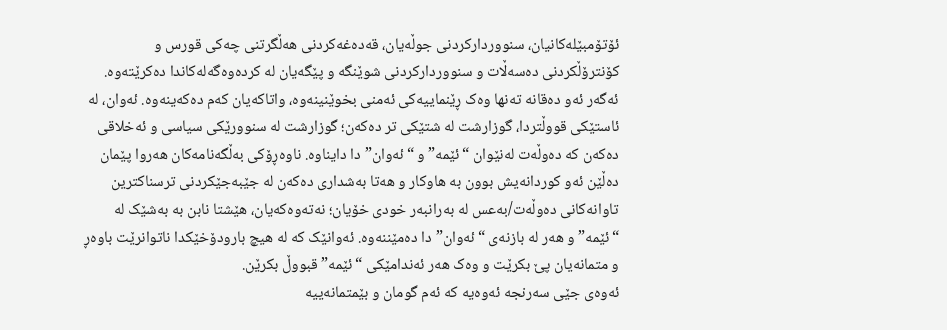ئۆتۆمبێلەکانیان، سنووردارکردنی جوڵەیان، قەدەغەکردنی هەڵگرتنی چەکی قورس و کۆنترۆڵکردنی دەسەڵات و سنووردارکردنی شوێنگە و پێگەیان لە کردەوەگەلەکاندا دەکرێتەوە. ئەگەر ئەو دەقانە تەنها وەک ڕێنماییەکی ئەمنی بخوێنینەوە، واتاکەیان کەم دەکەینەوە. ئەوان، لە ئاستێکی قووڵتردا، گوزارشت لە شتێکی تر دەکەن؛ گوزارشت لە سنوورێکی سیاسی و ئەخلاقی دەکەن کە دەوڵەت لەنێوان “ئێمە” و “ئەوان”دا دایناوە. ناوەڕۆکی بەڵگەنامەکان هەروا پێمان دەڵێن ئەو کوردانەیش بوون بە هاوکار و هەتا بەشداری دەکەن لە جێبەجێکردنی ترسناکترین تاوانەکانی دەوڵەت/بەعس لە بەرانبەر خودی خۆیان؛ نەتەوەکەیان، هێشتا نابن بە بەشێک لە “ئێمە” و هەر لە بازنەی “ئەوان”دا دەمێننەوە. ئەوانێک کە لە هیچ بارودۆخێکدا ناتوانرێت باوەڕ و متمانەیان پێ بکرێت و وەک هەر ئەندامێکی “ئێمە” قبووڵ بکرێن.
ئەوەی جێی سەرنجە ئەوەیە کە ئەم گومان و بێمتمانەییە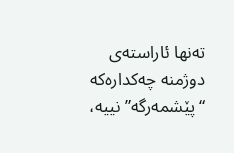تەنها ئاراستەی دوژمنە چەکدارەکە “پێشمەرگە” نییە،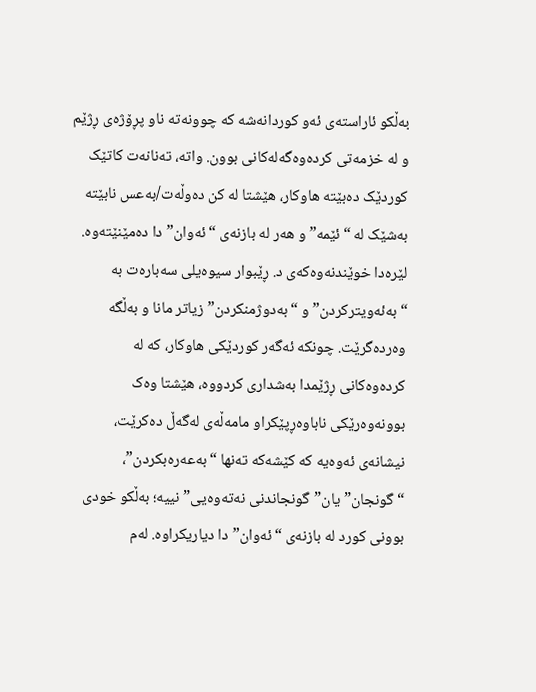بەڵکو ئاراستەی ئەو کوردانەشە کە چوونەتە ناو پڕۆژەی ڕژێم و لە خزمەتی کردەوەگەلەکانی بوون. واتە، تەنانەت کاتێک کوردێک دەبێتە هاوکار، هێشتا لە کن دەوڵەت/بەعس نابێتە بەشێک لە “ئێمە” و هەر لە بازنەی “ئەوان”دا دەمێنێتەوە.
لێرەدا خوێندنەوەکەی د. ڕێبوار سیوەیلی سەبارەت بە “بەئەویترکردن” و “بەدوژمنکردن” زیاتر مانا و بەڵگە وەردەگرێت. چونکە ئەگەر کوردێکی هاوکار، کە لە کردەوەکانی ڕژێمدا بەشداری کردووە، هێشتا وەک بوونەوەرێکی ناباوەڕپێکراو مامەڵەی لەگەڵ دەکرێت، نیشانەی ئەوەیە کە کێشەکە تەنها “بەعەرەبکردن”، “گونجان” یان”گونجاندنی نەتەوەیی” نییە؛ بەڵکو خودی بوونی کورد لە بازنەی “ئەوان”دا دیاریکراوە. لەم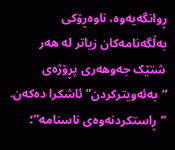ڕوانگەیەوە، ناوەڕۆکی بەڵگەنامەکان زیاتر لە هەر شتێک جەوهەری پڕۆژەی “بەئەویترکردن” ئاشکرا دەکەن.
“ڕاستکردنەوەی ناسنامە”؛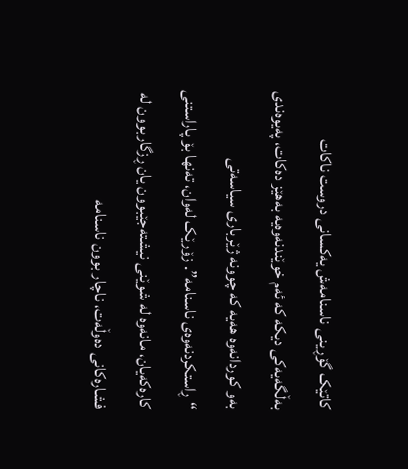کاتێک گۆڕینی ناسنامەش یەکسانی دروست ناکات
بەڵگەیەکی دیکە کە ئەم خوێندنەوەیە بەهێز دەکات، پەیوەندی بەو کوردانەوە هەیە کە چوونە ژێرباری سیاسەتی “ڕاستکردنەوەی ناسنامە”. زۆرێک لەوان، تەنها بۆ پاراستنی کارەکەیان، مانەوە لە شوێنی نیشتەجێبوون یان ڕزگاربوون لە فشارەکانی دەوڵەت، ناچار بوون ناسنامە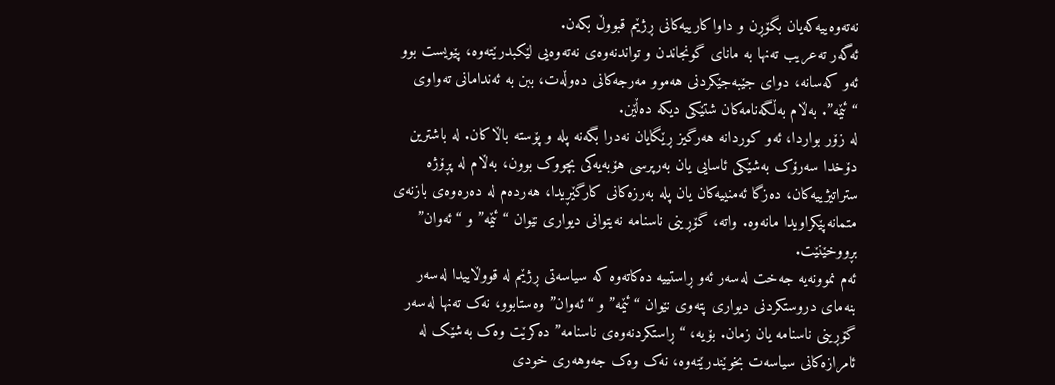نەتەوەییەکەیان بگۆڕن و داواکارییەکانی ڕژێم قبووڵ بکەن.
ئەگەر تەعریب تەنها بە مانای گونجاندن و تواندنەوەی نەتەوەیی لێکبدرێتەوە، پێویست بوو ئەو کەسانە، دوای جێبەجێکردنی هەموو مەرجەکانی دەوڵەت، ببن بە ئەندامانی تەواوی “ئێمە”. بەڵام بەڵگەنامەکان شتێکی دیکە دەڵێن.
لە زۆر بواردا، ئەو کوردانە هەرگیز ڕێگایان نەدرا بگەنە پلە و پۆستە باڵاکان. لە باشترین دۆخدا سەرۆک بەشێکی ئاسایی یان بەرپرسی هۆبەیەکی بچووک بوون، بەڵام لە پڕۆژە ستراتیژییەکان، دەزگا ئەمنییەکان یان پلە بەرزەکانی کارگێڕیدا، هەردەم لە دەرەوەی بازنەی متمانەپێکراویدا مانەوە. واتە، گۆڕینی ناسنامە نەیتوانی دیواری نێوان “ئێمە” و “ئەوان” بڕووخێنێت.
ئەم نموونەیە جەخت لەسەر ئەو ڕاستییە دەکاتەوە کە سیاسەتی ڕژێم لە قووڵاییدا لەسەر بنەمای دروستکردنی دیواری پتەوی نێوان “ئێمە” و “ئەوان” وەستابوو، نەک تەنها لەسەر گۆڕینی ناسنامە یان زمان. بۆیە، “ڕاستکردنەوەی ناسنامە” دەکرێت وەک بەشێک لە ئامرازەکانی سیاسەت بخوێندرێتەوە، نەک وەک جەوهەری خودی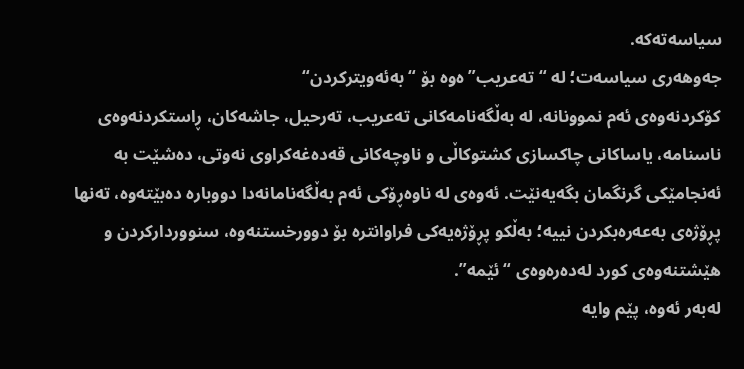سیاسەتەکە.
جەوهەری سیاسەت؛ لە “تەعریب”ەوە بۆ “بەئەویترکردن“
کۆکردنەوەی ئەم نموونانە، لە بەڵگەنامەکانی تەعریب، تەرحیل، جاشەکان، ڕاستکردنەوەی ناسنامە، یاساکانی چاکسازی کشتوکاڵی و ناوچەکانی قەدەغەکراوی نەوتی، دەشێت بە ئەنجامێکی گرنگمان بگەیەنێت. ئەوەی لە ناوەڕۆکی ئەم بەڵگەنامانەدا دووبارە دەبێتەوە، تەنها پڕۆژەی بەعەرەبکردن نییە؛ بەڵکو پڕۆژەیەکی فراوانترە بۆ دوورخستنەوە، سنووردارکردن و هێشتنەوەی کورد لەدەرەوەی “ئێمە”.
لەبەر ئەوە، پێم وایە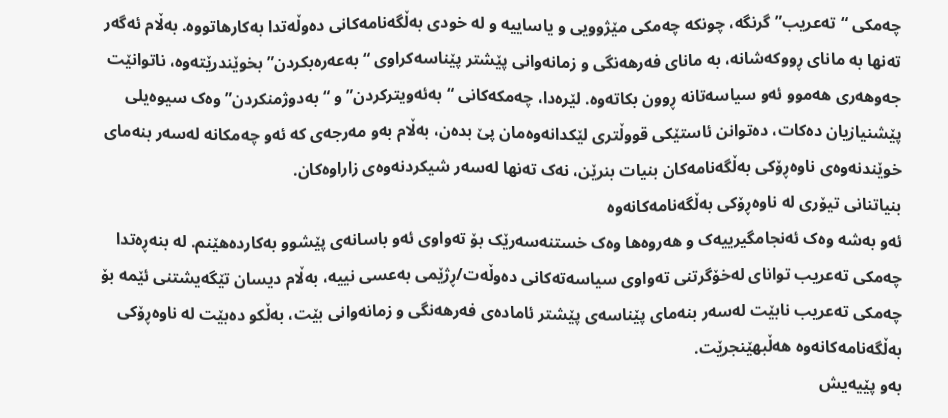چەمکی “تەعریب” گرنگە، چونکە چەمکی مێژوویی و یاساییە و لە خودی بەڵگەنامەکانی دەوڵەتدا بەکارهاتووە. بەڵام ئەگەر تەنها بە مانای ڕووکەشانە، بە مانای فەرهەنگی و زمانەوانی پێشتر پێناسەکراوی “بەعەرەبکردن” بخوێندرێتەوە، ناتوانێت جەوهەری هەموو ئەو سیاسەتانە ڕوون بکاتەوە. لێرەدا، چەمکەکانی “بەئەویترکردن” و “بەدوژمنکردن” وەک سیوەیلی پێشنیازیان دەکات، دەتوانن ئاستێکی قووڵتری لێکدانەوەمان پێ بدەن، بەڵام بەو مەرجەی کە ئەو چەمکانە لەسەر بنەمای خوێندنەوەی ناوەڕۆکی بەڵگەنامەکان بنیات بنرێن، نەک تەنها لەسەر شیکردنەوەی زاراوەکان.
بنیاتنانی تیۆری لە ناوەڕۆکی بەڵگەنامەکانەوە
ئەو بەشە وەک ئەنجامگیرییەک و هەروەها وەک خستنەسەرێک بۆ تەواوی ئەو باسانەی پێشوو بەکاردەهێنم. لە بنەڕەتدا چەمکی تەعریب توانای لەخۆگرتنی تەواوی سیاسەتەکانی دەوڵەت/ڕژێمی بەعسی نییە، بەڵام دیسان تێگەیشتنی ئێمە بۆ چەمکی تەعریب نابێت لەسەر بنەمای پێناسەی پێشتر ئامادەی فەرهەنگی و زمانەوانی بێت، بەڵکو دەبێت لە ناوەڕۆکی بەڵگەنامەکانەوە هەڵبهێنجرێت.
بەو پێیەیش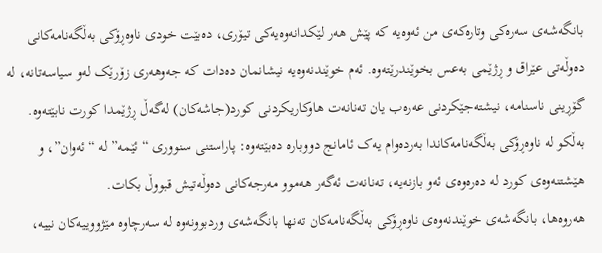بانگەشەی سەرەکی وتارەکەی من ئەوەیە کە پێش هەر لێکدانەوەیەکی تیۆری، دەبێت خودی ناوەڕۆکی بەڵگەنامەکانی دەوڵەتی عێراق و ڕژێمی بەعس بخوێندرێتەوە. ئەم خوێندنەوەیە نیشانمان دەدات کە جەوهەری زۆرێک لەو سیاسەتانە، لە گۆڕینی ناسنامە، نیشتەجێکردنی عەرەب یان تەنانەت هاوکاریکردنی کورد(جاشەکان) لەگەڵ ڕژێمدا کورت نابێتەوە. بەڵکو لە ناوەڕۆکی بەڵگەنامەکاندا بەردەوام یەک ئامانج دووبارە دەبێتەوە: پاراستنی سنووری “ئێمە” لە “ئەوان”، و هێشتنەوەی کورد لە دەرەوەی ئەو بازنەیە، تەنانەت ئەگەر هەموو مەرجەکانی دەوڵەتیش قبووڵ بکات.
هەروەها، بانگەشەی خوێندنەوەی ناوەڕۆکی بەڵگەنامەکان تەنها بانگەشەی وردبوونەوە لە سەرچاوە مێژووییەکان نییە،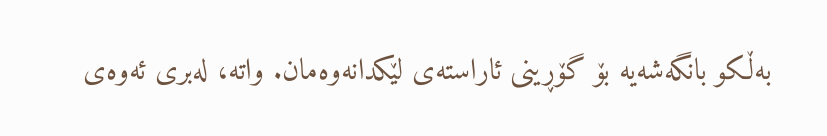بەڵکو بانگەشەیە بۆ گۆڕینی ئاراستەی لێکدانەوەمان. واتە، لەبری ئەوەی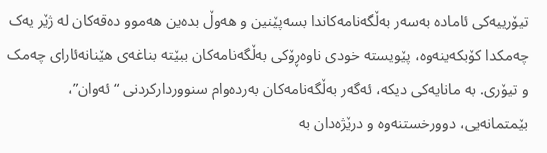تیۆرییەکی ئامادە بەسەر بەڵگەنامەکاندا بسەپێنین و هەوڵ بدەین هەموو دەقەکان لە ژێر یەک چەمکدا کۆبکەینەوە، پێویستە خودی ناوەڕۆکی بەڵگەنامەکان ببێتە بناغەی هێنانەئارای چەمک و تیۆری. بە مانایەکی دیکە، ئەگەر بەڵگەنامەکان بەردەوام سنووردارکردنی “ئەوان”، بێمتمانەیی، دوورخستنەوە و درێژەدان بە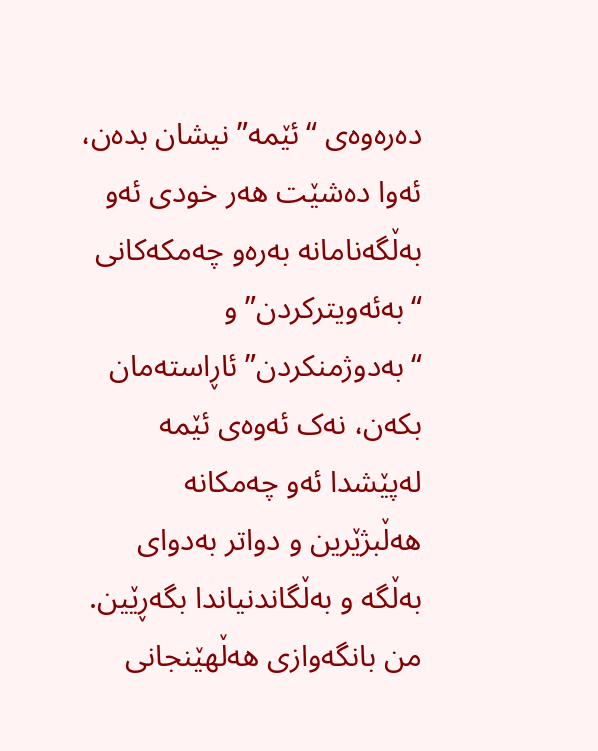دەرەوەی “ئێمە” نیشان بدەن، ئەوا دەشێت هەر خودی ئەو بەڵگەنامانە بەرەو چەمکەکانی “بەئەویترکردن” و “بەدوژمنکردن” ئاڕاستەمان بکەن، نەک ئەوەی ئێمە لەپێشدا ئەو چەمکانە هەڵبژێرین و دواتر بەدوای بەڵگە و بەڵگاندنیاندا بگەڕێین. من بانگەوازی هەڵهێنجانی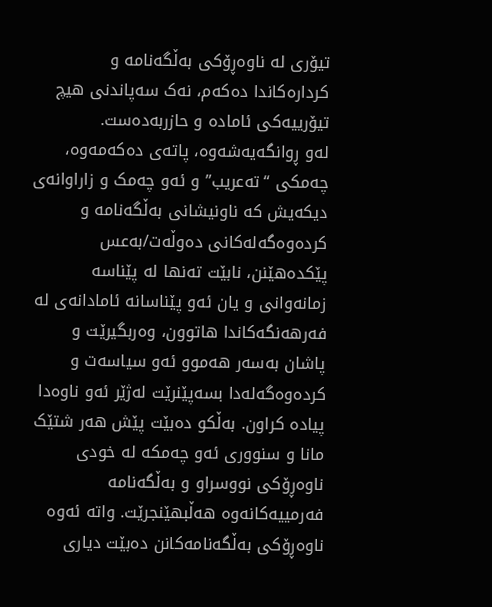تیۆری لە ناوەڕۆکی بەڵگەنامە و کردارەکاندا دەکەم، نەک سەپاندنی هیچ تیۆرییەکی ئامادە و حازربەدەست.
لەو ڕوانگەیەشەوە، پاتەی دەکەمەوە، چەمکی “تەعریب” و ئەو چەمک و زاراوانەی دیکەیش کە ناونیشانی بەڵگەنامە و کردەوەگەلەکانی دەوڵەت/بەعس پێکدەهێنن، نابێت تەنها لە پێناسە زمانەوانی و یان ئەو پێناسانە ئامادانەی لە فەرهەنگەکاندا هاتوون، وەربگیرێت و پاشان بەسەر هەموو ئەو سیاسەت و کردەوەگەلەدا بسەپێنرێت لەژێر ئەو ناوەدا پیادە کراون. بەڵکو دەبێت پێش هەر شتێک مانا و سنووری ئەو چەمکە لە خودی ناوەڕۆکی نووسراو و بەڵگەنامە فەرمییەکانەوە هەڵبهێنجرێت. واتە ئەوە ناوەڕۆکی بەڵگەنامەکانن دەبێت دیاری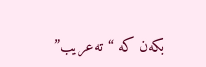بکەن کە “تەعریب”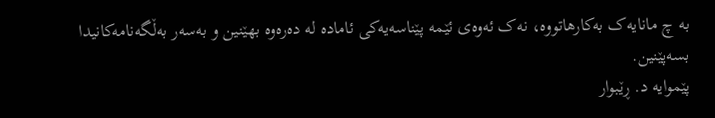بە چ مانایەک بەکارهاتووە، نەک ئەوەی ئێمە پێناسەیەکی ئامادە لە دەرەوە بهێنین و بەسەر بەڵگەنامەکانیدا بسەپێنین.
پێموایە د. ڕێبوار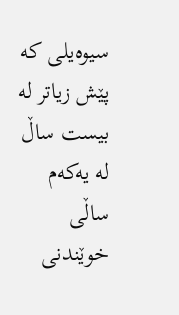سیوەیلی کە پێش زیاتر لە بیست ساڵ لە یەکەم ساڵی خوێندنی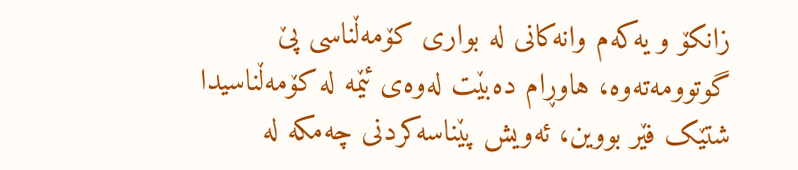زانکۆ و یەکەم وانەکانی لە بواری کۆمەڵناسی پێ گوتوومەتەوە، هاوڕام دەبێت لەوەی ئێمە لە کۆمەڵناسیدا شتێک فێر بووین، ئەویش پێناسەکردنی چەمکە لە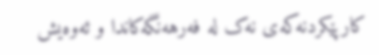کارپێکردنەکەی نەک لە فەرهەنگەکاندا و ئەوەیش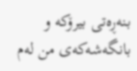بنەڕەتی بیرۆکە و بانگەشەکەی من لەم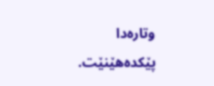وتارەدا پێکدەهێنێت.